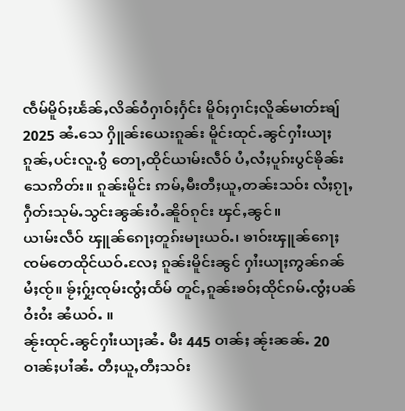ၸဵမ်မိူဝ်ႈၽႅၼ်ႇလိၼ်ဝႆႁၢဝ်ႈႁႅင်း မိူဝ်ႈႁၢင်ႈလိူၼ်မၢတ်ႊၶျ် 2025 ၼႆႉသေ ႁိူၼ်းယေးၵူၼ်း မိူင်းထုင်ႉၼွင်ႁၢႆးယႃႈ ၵူၼ်ႇပင်းလူႉၵွႆ တေႃႇထိုင်ယၢမ်းလဵဝ် ပႆႇလႆႈပူၵ်းပွင်ၶိုၼ်းသေဢိတ်း။ ၵူၼ်းမိူင်း ဢမ်ႇမီးတီႈယူႇတၼ်းသဝ်း လႆႈၵႂႃႇႁဵတ်းသုမ်ႉသွင်းၼွၼ်းဝႆႉၼိူဝ်ၵုင်း ၾင်ႇၼွင်။
ယၢမ်းလဵဝ် ၾူၼ်ၵေႃႈတူၵ်းမႃးယဝ်ႉ၊ ၶၢဝ်းၾူၼ်ၵေႃႈ ၸမ်တေထိုင်ယဝ်ႉလႄႈ ၵူၼ်းမိူင်းၼွင် ႁၢႆးယႃႈဢွၼ်ၵၼ်မႆႈၸႂ်။ ၶႂ်ႈႁႂ်ႈၸုမ်းၸွႆႈထႅမ် တူင်ႇၵူၼ်းၶဝ်ႈထိုင်ၵမ်ႉၸွႆႈပၼ်ဝႆးဝႆး ၼႆယဝ်ႉ ။
ၼႂ်းထုင်ႉၼွင်ႁၢႆးယႃႈၼႆႉ မီး 445 ဝၢၼ်ႈ ၼႂ်းၼၼ်ႉ 20 ဝၢၼ်ႈပၢႆၼႆႉ တီႈယူႇတီႈသဝ်း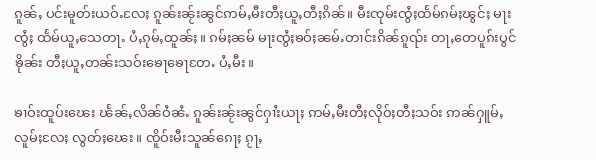ၵူၼ်ႇ ပင်းမူတ်းယဝ်ႉလႄႈ ၵူၼ်းၼႂ်းၼွင်ဢမ်ႇမီးတီႈယူႇတီႈၵိၼ်။ မီးၸုမ်းၸွႆႈထႅမ်ၵမ်ႈၽွင်ႈ မႃးၸွႆႈ ထႅမ်ယူႇသေတႃႉ ပႆႇၵုမ်ႇထူၼ်ႈ။ ၵမ်ႈၼမ် မႃးၸွႆႈၶဝ်ႈၼမ်ႉတၢင်းၵိၼ်ၵူၺ်း တႃႇတေပူၵ်းပွင် ၶိုၼ်း တီႈယူႇတၼ်းသဝ်းၶေႃၶေႃတႄႉ ပႆႇမီး။

ၶၢဝ်းထူပ်းၽေး ၽႅၼ်ႇလိၼ်ဝႆၼႆႉ ၵူၼ်းၼႂ်းၼွင်ႁၢႆးယႃႈ ဢမ်ႇမီးတီႈလိုဝ်ႈတီႈသဝ်း ဢၼ်ႁူမ်ႇလူမ်ႈလႄႈ လွတ်ႈၽေး။ ၸိူဝ်းမီးသူၼ်ၵေႃႈ ၵႂႃႇ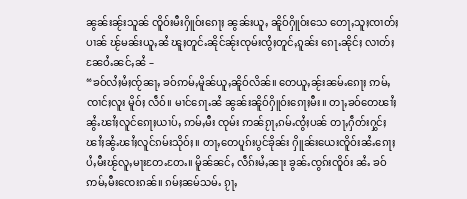ၼွၼ်းၼႂ်းသူၼ် ၸိူဝ်းမီးႁိူဝ်းၵေႃႈ ၼွၼ်းယူႇ ၼိူဝ်ႁိူဝ်းသေ တေႃႇသူႈၸၢတ်ႈပၢၼ် ၽႂ်မၼ်းယူႇၼႆ ၽူႈတူင်ႉၼိုင်ၼႂ်းၸုမ်းၸွႆႈတူင်ႇၵူၼ်း ၵေႃႉၼိုင်ႈ လၢတ်ႈၼႄဝႆႉၼင်ႇၼႆ –
“ၶဝ်လႆႈမႆႈၸႂ်ၼႃႇ ၶဝ်ဢမ်ႇမိူၼ်ယူႇၼိူဝ်လိၼ်။ တေယူႇၼႂ်းၼမ်ႉၵေႃႈ ဢမ်ႇၸၢင်ႈလူး မိူဝ်ႈ လဵဝ်။ မၢင်ၵေႃႉၼႆ ၼွၼ်းၼိူဝ်ႁိူဝ်းၵေႃႈမီး။ တႃႇၶဝ်တေၽၢႆႈၼွႆႉၽၢႆႈလူင်ၵေႃႈယၢပ်ႇ ဢမ်ႇမီး ၸုမ်း ဢၼ်ၵႂႃႇၵမ်ႉၸွႆႈပၼ် တႃႇႁဵတ်းႁွင်ႈၽၢႆႈၼွႆႉၽၢႆႈလူင်ၵမ်းသိုဝ်ႈ။ တႃႇတေပူၵ်းပွင်ၶိုၼ်း ႁိူၼ်းယေးၸိူဝ်းၼႆႉၵေႃႈ ပႆႇမီးၽႂ်လူႇမႃးတႄႉတႄႉ။ မိူၼ်ၼင်ႇ လဵၵ်းမႆႇၼႃး ၶွၼ်ႉၸွၵ်းၸိူဝ်း ၼႆႉ ၶဝ်ဢမ်ႇမီးၸေးၵၼ်။ ၵမ်ႈၼမ်သမ်ႉ ၵႂႃႇ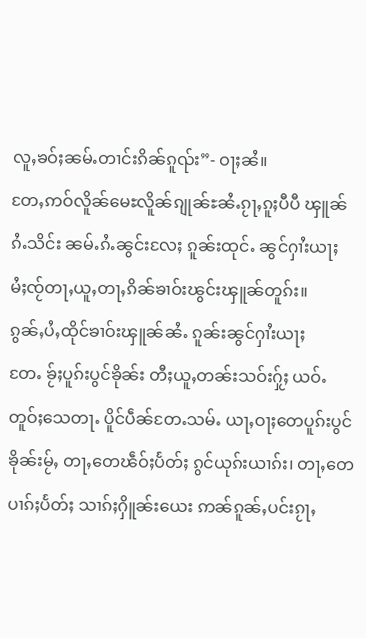လူႇၶဝ်ႈၼမ်ႉတၢင်းၵိၼ်ၵူၺ်း”- ဝႃႈၼႆ။
တႄႇဢဝ်လိူၼ်မေႊလိူၼ်ၵျုၼ်ႊၼႆႉၵႂႃႇၵူႈပီပီ ၾူၼ်ၵႆႉသိင်း ၼမ်ႉၵႆႉၼွင်းလႄႈ ၵူၼ်းထုင်ႉ ၼွင်ႁၢႆးယႃႈ မႆႈၸႂ်တႃႇယူႇတႃႇၵိၼ်ၶၢဝ်းၽွင်းၾူၼ်တူၵ်း။
ၵွၼ်ႇပႆႇထိုင်ၶၢဝ်းၾူၼ်ၼႆႉ ၵူၼ်းၼွင်ႁၢႆးယႃႈတႄႉ ၶႂ်ႈပူၵ်းပွင်ၶိုၼ်း တီႈယူႇတၼ်းသဝ်းႁႂ်ႈ ယဝ်ႉတူဝ်ႈသေတႃႉ ပိူင်ပဵၼ်တႄႉသမ်ႉ ယႃႇဝႃႈတေပူၵ်းပွင်ၶိုၼ်းမႂ်ႇ တႃႇတေၽဵဝ်ႈပႅတ်ႈ ၵွင်ယုၵ်းယၢၵ်း၊ တႃႇတေပၢၵ်ႈပႅတ်ႈ သၢၵ်ႈႁိူၼ်းယေး ဢၼ်ၵူၼ်ႇပင်းၵႂႃႇ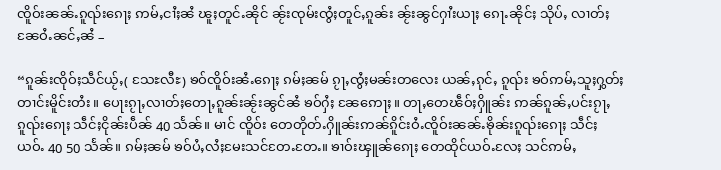ၸိူဝ်းၼၼ်ႉၵူၺ်းၵေႃႈ ဢမ်ႇငၢႆႈၼႆ ၽူႈတူင်ႉၼိုင် ၼႂ်းၸုမ်းၸွႆႈတူင်ႇၵူၼ်း ၼႂ်းၼွင်ႁၢႆးယႃႈ ၵေႃႉၼိုင်ႈ သိုပ်ႇ လၢတ်ႈၼႄဝႆႉၼင်ႇၼႆ –

“ၵူၼ်းၸိုဝ်ႈသဵင်ယႂ်ႇ( သႄႊလီႊ) ၶဝ်ၸိူဝ်းၼႆႉၵေႃႈ ၵမ်ႈၼမ် ၵႂႃႇၸွႆႈမၼ်းတလေး ယၼ်ႇၵုင်ႇ ၵူၺ်း ၶဝ်ဢမ်ႇသူႈႁွတ်ႈတၢင်းမိူင်းတႆး။ ပေႃးၵႂႃႇလၢတ်ႈတေႃႇၵူၼ်းၼႂ်းၼွင်ၼႆ ၶဝ်ႁႆႈ ၼႄဢေႃႈ။ တႃႇတေၽဵဝ်ႈႁိူၼ်း ဢၼ်ၵူၼ်ႇပင်းၵႂႃႇၵူၺ်းၵေႃႈ သဵင်ႈငိုၼ်းပဵၼ် 40 သႅၼ်။ မၢင် ၸိူဝ်း တေတိုတ်ႉႁိူၼ်းဢၼ်ၵိူင်းဝႆႉၸိူဝ်းၼၼ်ႉၶိုၼ်းၵူၺ်းၵေႃႈ သဵင်ႈယဝ်ႉ 40 50 သႅၼ်။ ၵမ်ႈၼမ် ၶဝ်ပႆႇလႆႈမႄးသင်တႄႉတႄႉ။ ၶၢဝ်းၾူၼ်ၵေႃႈ တေထိုင်ယဝ်ႉလႄႈ သင်ဢမ်ႇ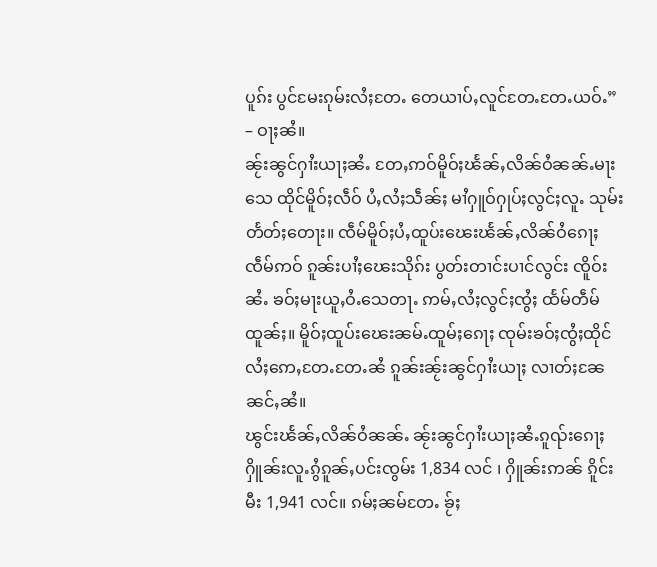ပူၵ်း ပွင်မႄးၵုမ်းလႆႈတႄႉ တေယၢပ်ႇလူင်တႄႉတႄႉယဝ်ႉ” – ဝႃႈၼႆ။
ၼႂ်းၼွင်ႁၢႆးယႃႈၼႆႉ တႄႇဢဝ်မိူဝ်ႈၽႅၼ်ႇလိၼ်ဝႆၼၼ်ႉမႃးသေ ထိုင်မိူဝ်ႈလဵဝ် ပႆႇလႆႈသဵၼ်ႈ မၢႆႁူဝ်ႁုပ်ႈလွင်ႈလူႉ သုမ်းတႅတ်ႈတေႃး။ ၸဵမ်မိူဝ်ႈပႆႇထူပ်းၽေးၽႅၼ်ႇလိၼ်ဝႆၵေႃႈ ၸဵမ်ဢဝ် ၵူၼ်းပၢႆႈၽေးသိုၵ်း ပွတ်းတၢင်းပၢင်လွင်း ၸိူဝ်းၼႆႉ ၶဝ်ႈမႃးယူႇဝႆႉသေတႃႉ ဢမ်ႇလႆႈလွင်ႈၸွႆႈ ထႅမ်တဵမ်ထူၼ်ႈ။ မိူဝ်ႈထူပ်းၽေးၼမ်ႉထူမ်ႈၵေႃႈ ၸုမ်းၶဝ်ႈၸွႆႈထိုင်လႆႈဢေႇတႄႉတႄႉၼႆ ၵူၼ်းၼႂ်းၼွင်ႁၢႆးယႃႈ လၢတ်ႈၼႄၼင်ႇၼႆ။
ၽွင်းၽႅၼ်ႇလိၼ်ဝႆၼၼ်ႉ ၼႂ်းၼွင်ႁၢႆးယႃႈၼႆႉၵူၺ်းၵေႃႈ ႁိူၼ်းလူႉၵွႆၵူၼ်ႇပင်းၸွမ်း 1,834 လင် ၊ ႁိူၼ်းဢၼ် ၵိူင်း မီး 1,941 လင်။ ၵမ်ႈၼမ်တႄႉ ၶႂ်ႈ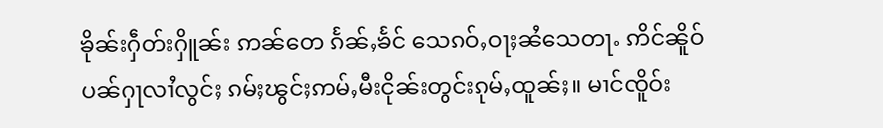ၶိုၼ်းႁဵတ်းႁိူၼ်း ဢၼ်တေ ၵႅၼ်ႇၶႅင် သေၵဝ်ႇဝႃႈၼႆသေတႃႉ ဢိင်ၼိူဝ် ပၼ်ႁႃလၢႆလွင်ႈ ၵမ်ႈၽွင်ႈဢမ်ႇမီးငိုၼ်းတွင်းၵုမ်ႇထူၼ်ႈ။ မၢင်ၸိူဝ်း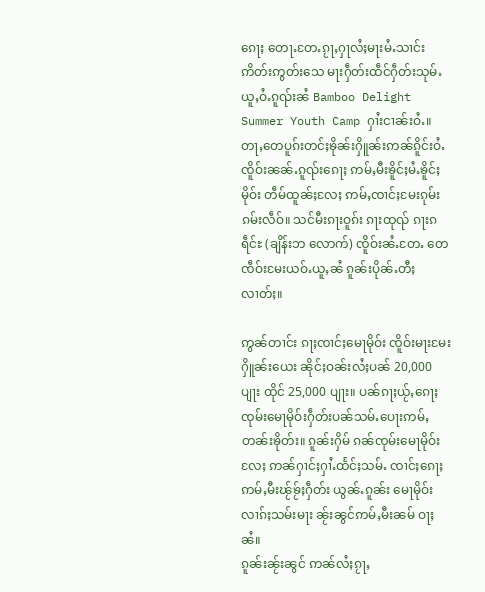ၵေႃႈ တေႃႉတႄႉၵႂႃႇႁႃလႆႈမႃးမႆႉသၢင်းဢိတ်းဢွတ်းသေ မႃးႁဵတ်းထဵင်ႁဵတ်းသုမ်ႉ ယူႇဝႆႉၵူၺ်းၼႆ Bamboo Delight Summer Youth Camp ႁၢႆးငၢၼ်းဝႆႉ။
တႃႇတေပူၵ်းတင်ႈၶိုၼ်းႁိူၼ်းဢၼ်ၵိူင်းဝႆႉၸိူဝ်းၼၼ်ႉၵူၺ်းၵေႃႈ ဢမ်ႇမီးၶိူင်ႈမႆႉၶိူင်ႈမိုဝ်း တဵမ်ထူၼ်ႈလႄႈ ဢမ်ႇၸၢင်ႈမႄးၵုမ်းၵမ်းလဵဝ်။ သင်မီးၵႃးဝူၵ်း ၵႃးထုၺ် ၵႃးၵရဵင်ႊ (ချိန်းဘ လောက်) ၸိူဝ်းၼႆႉတႄႉ တေၸဵဝ်းမႄးယဝ်ႉယူႇၼႆ ၵူၼ်းပိုၼ်ႉတီႈလၢတ်ႈ။

ဢွၼ်တၢင်း ၵႃႈၸၢင်ႈမေႃမိုဝ်း ၸိူဝ်းမႃးမႄးႁိူၼ်းယေး ၼိုင်ႈဝၼ်းလႆႈပၼ် 20,000 ပျႃး ထိုင် 25,000 ပျႃး။ ပၼ်ၵႃႈယႂ်ႇၵေႃႈ ၸုမ်းမေႃမိုဝ်းႁဵတ်းပၼ်သမ်ႉပေႃးဢမ်ႇတၼ်းၶိုတ်း။ ၵူၼ်းႁိမ် ၵၼ်ၸုမ်းမေႃမိုဝ်းလႄႈ ဢၼ်ႁၢင်ႈႁၢႆႉထႅင်ႈသမ်ႉ ၸၢင်ႈၵေႃႈ ဢမ်ႇမီးၽႂ်ၶႂ်ႈႁဵတ်း ယွၼ်ႉၵူၼ်း မေႃမိုဝ်း လၢၵ်ႈသမ်းမႃး ၼႂ်းၼွင်ဢမ်ႇမီးၼမ် ဝႃႈၼႆ။
ၵူၼ်းၼႂ်းၼွင် ဢၼ်လႆႈၵႂႃႇ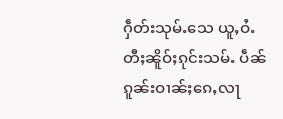ႁဵတ်းသုမ်ႉသေ ယူႇဝႆႉတီႈၼိူဝ်ႈၵုင်းသမ်ႉ ပဵၼ်ၵူၼ်းဝၢၼ်ႈၵေႇလႃ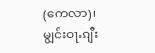(ကေလာ)၊ မျွင်းဝႃႉၵျီး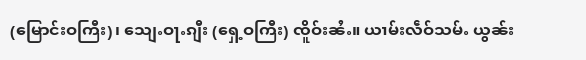(မြောင်းဝကြီး)၊ သျေႉဝႃႉၵျီး (ရှေ့ဝကြီး) ၸိူဝ်းၼႆႉ။ ယၢမ်းလဵဝ်သမ်ႉ ယွၼ်း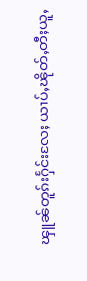ၾူၼ်တူၵ်းႁႅင်းလႄႈ ယၢပ်ႇၽိုတ်ႇတီႈယူႇ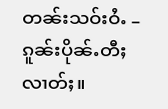တၼ်းသဝ်းဝႆႉ – ၵူၼ်းပိုၼ်ႉတီႈလၢတ်ႈ။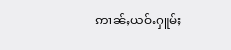ဢၢၼ်ႇယဝ်ႉႁူမ်ႈ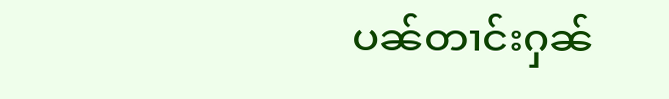ပၼ်တၢင်းႁၼ်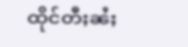ထိုင်တီႈၼႆႈ